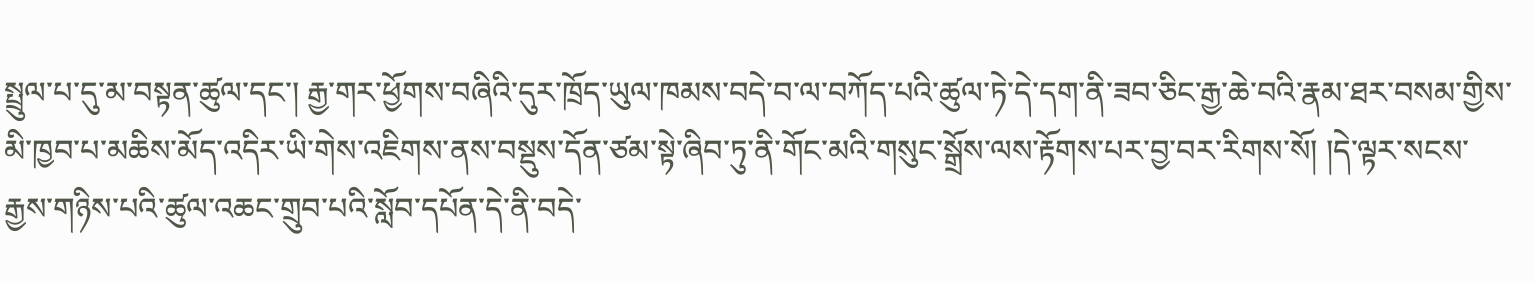སྤྲུལ་པ་དུ་མ་བསྟན་ཚུལ་དང་། རྒྱ་གར་ཕྱོགས་བཞིའི་དུར་ཁྲོད་ཡུལ་ཁམས་བདེ་བ་ལ་བཀོད་པའི་ཚུལ་ཏེ་དེ་དག་ནི་ཟབ་ཅིང་རྒྱ་ཆེ་བའི་རྣམ་ཐར་བསམ་གྱིས་མི་ཁྱབ་པ་མཆིས་མོད་འདིར་ཡི་གེས་འཇིགས་ནས་བསྡུས་དོན་ཙམ་སྟེ་ཞིབ་ཏུ་ནི་གོང་མའི་གསུང་སྒྲོས་ལས་རྟོགས་པར་བྱ་བར་རིགས་སོ། །དེ་ལྟར་སངས་རྒྱས་གཉིས་པའི་ཚུལ་འཆང་གྲུབ་པའི་སློབ་དཔོན་དེ་ནི་བདེ་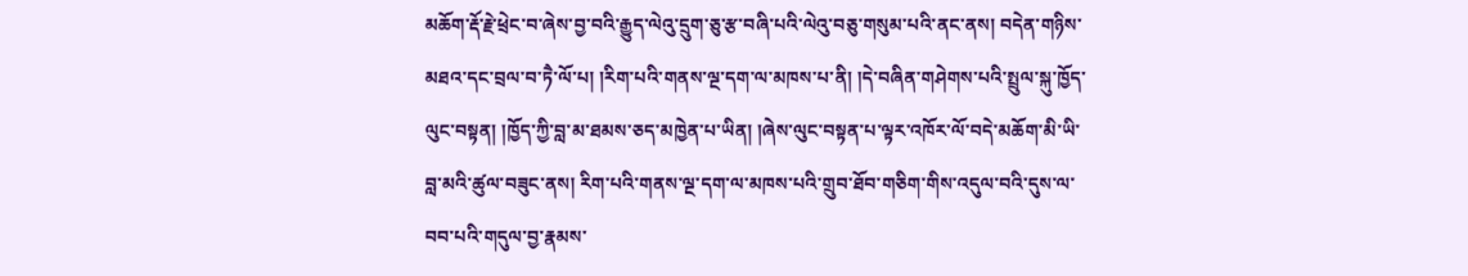མཆོག་རྡོ་རྗེ་ཕྲེང་བ་ཞེས་བྱ་བའི་རྒྱུད་ལེའུ་དྲུག་ཅུ་རྩ་བཞི་པའི་ལེའུ་བཅུ་གསུམ་པའི་ནང་ནས། བདེན་གཉིས་མཐའ་དང་བྲལ་བ་ཏཻ་ལོ་པ། །རིག་པའི་གནས་ལྔ་དག་ལ་མཁས་པ་ནི། །དེ་བཞིན་གཤེགས་པའི་སྤྲུལ་སྐུ་ཁྱོད་ལུང་བསྟན། །ཁྱོད་ཀྱི་བླ་མ་ཐམས་ཅད་མཁྱེན་པ་ཡིན། །ཞེས་ལུང་བསྟན་པ་ལྟར་འཁོར་ལོ་བདེ་མཆོག་མི་ཡི་བླ་མའི་ཚུལ་བཟུང་ནས། རིག་པའི་གནས་ལྔ་དག་ལ་མཁས་པའི་གྲུབ་ཐོབ་གཅིག་གིས་འདུལ་བའི་དུས་ལ་བབ་པའི་གདུལ་བྱ་རྣམས་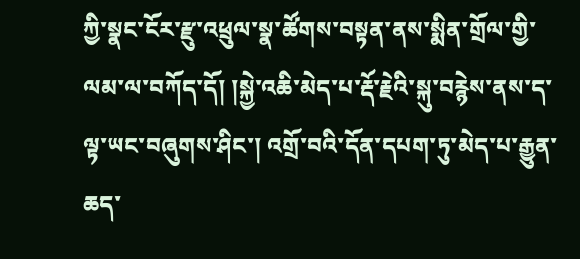ཀྱི་སྣང་ངོར་རྫུ་འཕྲུལ་སྣ་ཚོགས་བསྟན་ནས་སྨིན་གྲོལ་གྱི་ལམ་ལ་བཀོད་དོ། །སྐྱེ་འཆི་མེད་པ་རྡོ་རྗེའི་སྐུ་བརྙེས་ནས་ད་ལྟ་ཡང་བཞུགས་ཤིང་། འགྲོ་བའི་དོན་དཔག་ཏུ་མེད་པ་རྒྱུན་ཆད་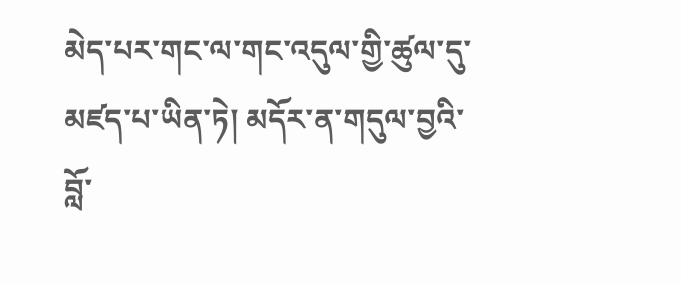མེད་པར་གང་ལ་གང་འདུལ་གྱི་ཚུལ་དུ་མཛད་པ་ཡིན་ཏེ། མདོར་ན་གདུལ་བྱའི་བློ་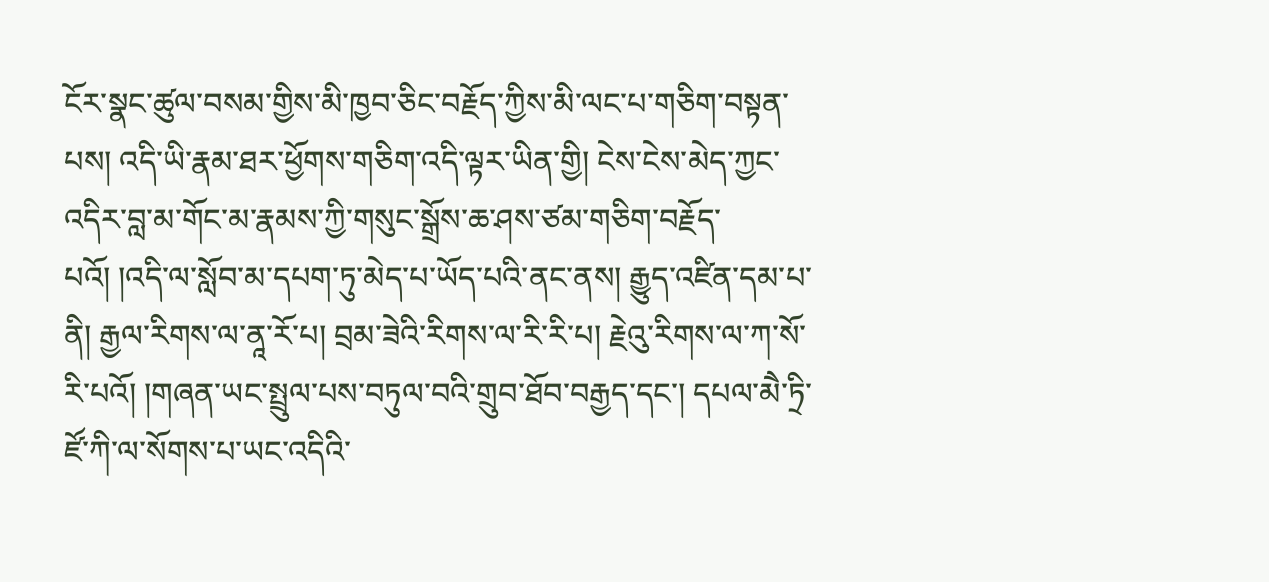ངོར་སྣང་ཚུལ་བསམ་གྱིས་མི་ཁྱབ་ཅིང་བརྗོད་ཀྱིས་མི་ལང་པ་གཅིག་བསྟན་པས། འདི་ཡི་རྣམ་ཐར་ཕྱོགས་གཅིག་འདི་ལྟར་ཡིན་གྱི། ངེས་ངེས་མེད་ཀྱང་འདིར་བླ་མ་གོང་མ་རྣམས་ཀྱི་གསུང་སྒྲོས་ཆ་ཤས་ཙམ་གཅིག་བརྗོད་པའོ། །འདི་ལ་སློབ་མ་དཔག་ཏུ་མེད་པ་ཡོད་པའི་ནང་ནས། རྒྱུད་འཛིན་དམ་པ་ནི། རྒྱལ་རིགས་ལ་ནཱ་རོ་པ། བྲམ་ཟེའི་རིགས་ལ་རི་རི་པ། རྗེའུ་རིགས་ལ་ཀ་སོ་རི་པའོ། །གཞན་ཡང་སྤྲུལ་པས་བཏུལ་བའི་གྲུབ་ཐོབ་བརྒྱད་དང་། དཔལ་མཻ་ཏྲི་ཛོ་ཀི་ལ་སོགས་པ་ཡང་འདིའི་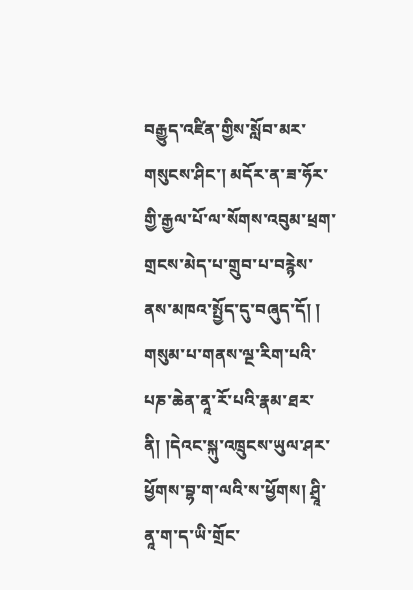བརྒྱུད་འཛིན་གྱིས་སློབ་མར་གསུངས་ཤིང་། མདོར་ན་ཟ་ཧོར་གྱི་རྒྱལ་པོ་ལ་སོགས་འབུམ་ཕྲག་གྲངས་མེད་པ་གྲུབ་པ་བརྙེས་ནས་མཁའ་སྤྱོད་དུ་བཞུད་དོ། །
གསུམ་པ་གནས་ལྔ་རིག་པའི་པཎ་ཆེན་ནཱ་རོ་པའི་རྣམ་ཐར་ནི། །དེའང་སྐུ་འཁྲུངས་ཡུལ་ཤར་ཕྱོགས་བྷ་ག་ལའི་ས་ཕྱོགས། ཤྲཱི་ནཱ་ག་ད་ཡི་གྲོང་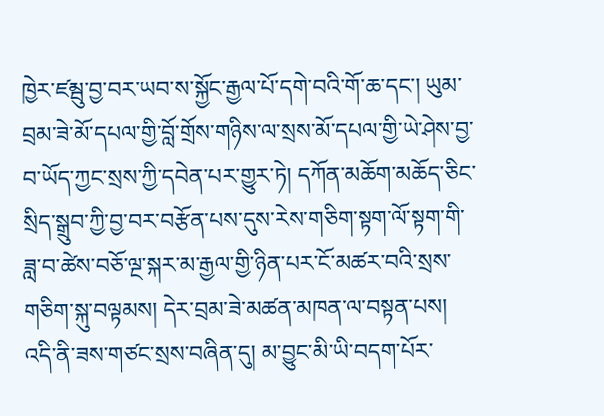ཁྱེར་ཛམྦུ་བྱ་བར་ཡབ་ས་སྐྱོང་རྒྱལ་པོ་དགེ་བའི་གོ་ཆ་དང་། ཡུམ་བྲམ་ཟེ་མོ་དཔལ་གྱི་བློ་གྲོས་གཉིས་ལ་སྲས་མོ་དཔལ་གྱི་ཡེ་ཤེས་བྱ་བ་ཡོད་ཀྱང་སྲས་ཀྱི་དབེན་པར་གྱུར་ཏེ། དཀོན་མཆོག་མཆོད་ཅིང་སྲིད་སྒྲུབ་ཀྱི་བྱ་བར་བརྩོན་པས་དུས་རེས་གཅིག་སྟག་ལོ་སྟག་གི་ཟླ་བ་ཚེས་བཅོ་ལྔ་སྐར་མ་རྒྱལ་གྱི་ཉིན་པར་ངོ་མཚར་བའི་སྲས་གཅིག་སྐུ་བལྟམས། དེར་བྲམ་ཟེ་མཚན་མཁན་ལ་བསྟན་པས། འདི་ནི་ཟས་གཙང་སྲས་བཞིན་དུ། མ་བྱུང་མི་ཡི་བདག་པོར་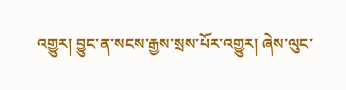འགྱུར། བྱུང་ན་སངས་རྒྱས་སྲས་པོར་འགྱུར། ཞེས་ལུང་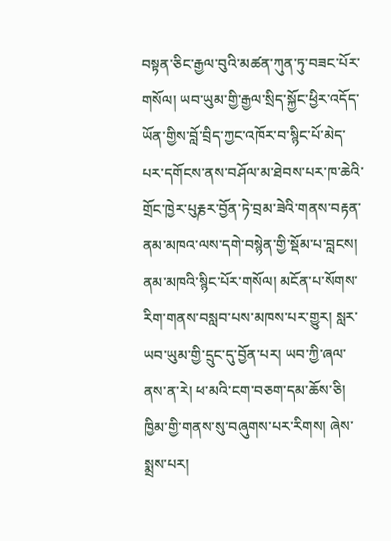བསྟན་ཅིང་རྒྱལ་བུའི་མཚན་ཀུན་ཏུ་བཟང་པོར་གསོལ། ཡབ་ཡུམ་གྱི་རྒྱལ་སྲིད་སྐྱོང་ཕྱིར་འདོད་ཡོན་གྱིས་བློ་བྲིད་ཀྱང་འཁོར་བ་སྙིང་པོ་མེད་པར་དགོངས་ནས་བཤོལ་མ་ཐེབས་པར་ཁ་ཆེའི་གྲོང་ཁྱེར་པུརྞར་བྱོན་ཏེ་བྲམ་ཟེའི་གནས་བརྟན་ནམ་མཁའ་ལས་དགེ་བསྙེན་གྱི་སྡོམ་པ་བླངས། ནམ་མཁའི་སྙིང་པོར་གསོལ། མངོན་པ་སོགས་རིག་གནས་བསླབ་པས་མཁས་པར་གྱུར། སླར་ཡབ་ཡུམ་གྱི་དྲུང་དུ་བྱོན་པར། ཡབ་ཀྱི་ཞལ་ནས་ན་རེ། ཕ་མའི་ངག་བཅག་དམ་ཆོས་ཅི། ཁྱིམ་གྱི་གནས་སུ་བཞུགས་པར་རིགས། ཞེས་སྨྲས་པར།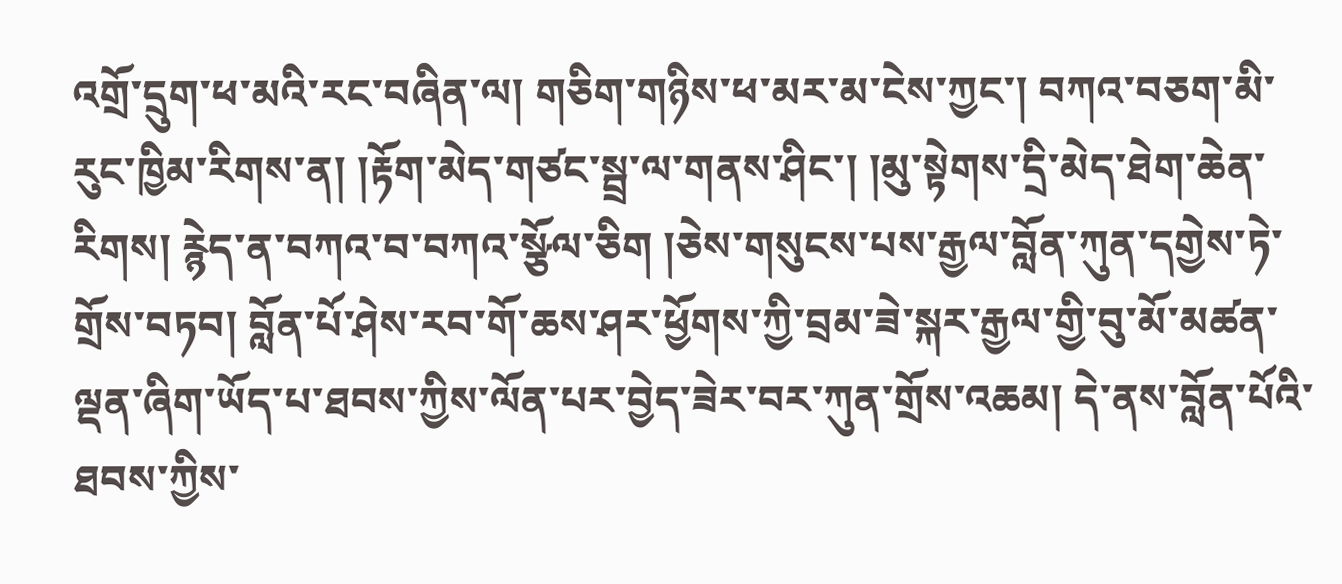འགྲོ་དྲུག་ཕ་མའི་རང་བཞིན་ལ། གཅིག་གཉིས་ཕ་མར་མ་ངེས་ཀྱང་། བཀའ་བཅག་མི་རུང་ཁྱིམ་རིགས་ན། །རྟོག་མེད་གཙང་སྦྲ་ལ་གནས་ཤིང་། །མུ་སྟེགས་དྲི་མེད་ཐེག་ཆེན་རིགས། རྙེད་ན་བཀའ་བ་བཀའ་སྩོལ་ཅིག །ཅེས་གསུངས་པས་རྒྱལ་བློན་ཀུན་དགྱེས་ཏེ་གྲོས་བཏབ། བློན་པོ་ཤེས་རབ་གོ་ཆས་ཤར་ཕྱོགས་ཀྱི་བྲམ་ཟེ་སྐར་རྒྱལ་གྱི་བུ་མོ་མཚན་ལྡན་ཞིག་ཡོད་པ་ཐབས་ཀྱིས་ལོན་པར་བྱེད་ཟེར་བར་ཀུན་གྲོས་འཆམ། དེ་ནས་བློན་པོའི་ཐབས་ཀྱིས་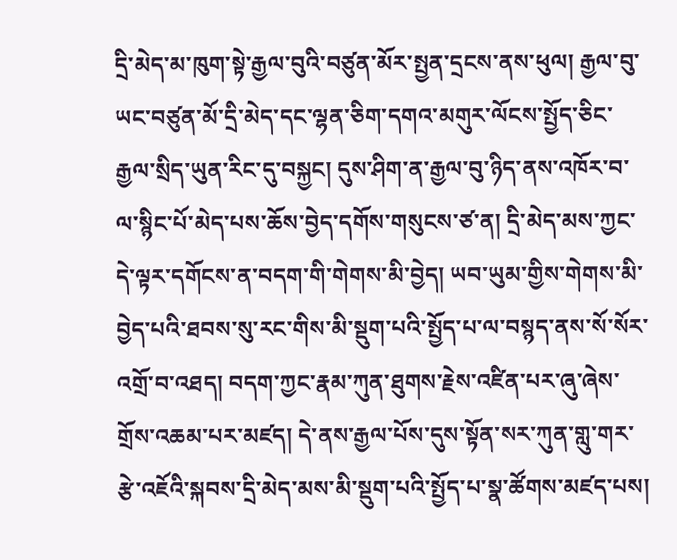དྲི་མེད་མ་ཁུག་སྟེ་རྒྱལ་བུའི་བཙུན་མོར་སྤྱན་དྲངས་ནས་ཕུལ། རྒྱལ་བུ་ཡང་བཙུན་མོ་དྲི་མེད་དང་ལྷན་ཅིག་དགའ་མགུར་ལོངས་སྤྱོད་ཅིང་རྒྱལ་སྲིད་ཡུན་རིང་དུ་བསྐྱང། དུས་ཤིག་ན་རྒྱལ་བུ་ཉིད་ནས་འཁོར་བ་ལ་སྙིང་པོ་མེད་པས་ཆོས་བྱེད་དགོས་གསུངས་ཙ་ན། དྲི་མེད་མས་ཀྱང་དེ་ལྟར་དགོངས་ན་བདག་གི་གེགས་མི་བྱེད། ཡབ་ཡུམ་གྱིས་གེགས་མི་བྱེད་པའི་ཐབས་སུ་རང་གིས་མི་སྡུག་པའི་སྤྱོད་པ་ལ་བསྙད་ནས་སོ་སོར་འགྲོ་བ་འཐད། བདག་ཀྱང་རྣམ་ཀུན་ཐུགས་རྗེས་འཛིན་པར་ཞུ་ཞེས་གྲོས་འཆམ་པར་མཛད། དེ་ནས་རྒྱལ་པོས་དུས་སྟོན་སར་ཀུན་གླུ་གར་རྩེ་འཇོའི་སྐབས་དྲི་མེད་མས་མི་སྡུག་པའི་སྤྱོད་པ་སྣ་ཚོགས་མཛད་པས།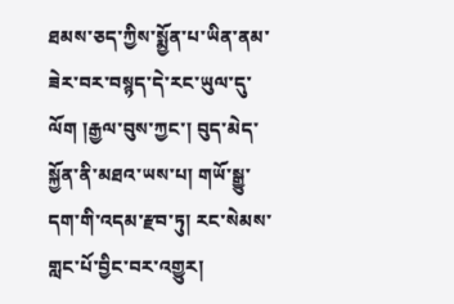ཐམས་ཅད་ཀྱིས་སྨྱོན་པ་ཡིན་ནམ་ཟེར་བར་བསྙད་དེ་རང་ཡུལ་དུ་ལོག །རྒྱལ་བུས་ཀྱང་། བུད་མེད་སྐྱོན་ནི་མཐའ་ཡས་པ། གཡོ་སྒྱུ་དག་གི་འདམ་རྫབ་ཏུ། རང་སེམས་གླང་པོ་བྱིང་བར་འགྱུར།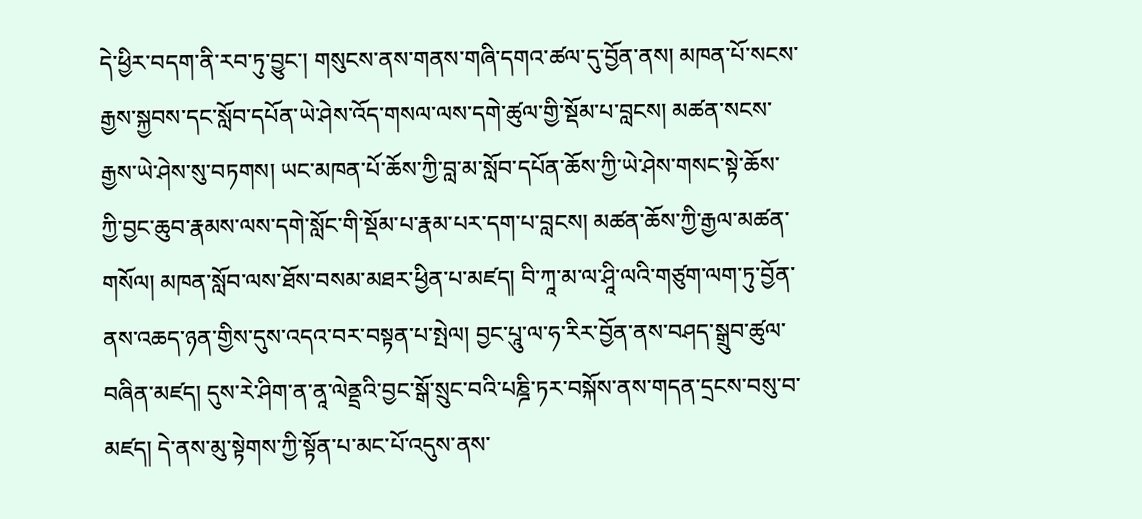དེ་ཕྱིར་བདག་ནི་རབ་ཏུ་བྱུང་། གསུངས་ནས་གནས་གཞི་དགའ་ཚལ་དུ་བྱོན་ནས། མཁན་པོ་སངས་རྒྱས་སྐྱབས་དང་སློབ་དཔོན་ཡེ་ཤེས་འོད་གསལ་ལས་དགེ་ཚུལ་གྱི་སྡོམ་པ་བླངས། མཚན་སངས་རྒྱས་ཡེ་ཤེས་སུ་བཏགས། ཡང་མཁན་པོ་ཆོས་ཀྱི་བླ་མ་སློབ་དཔོན་ཆོས་ཀྱི་ཡེ་ཤེས་གསང་སྟེ་ཆོས་ཀྱི་བྱང་ཆུབ་རྣམས་ལས་དགེ་སློང་གི་སྡོམ་པ་རྣམ་པར་དག་པ་བླངས། མཚན་ཆོས་ཀྱི་རྒྱལ་མཚན་གསོལ། མཁན་སློབ་ལས་ཐོས་བསམ་མཐར་ཕྱིན་པ་མཛད། བི་ཀཱ་མ་ལ་ཤཱི་ལའི་གཙུག་ལག་ཏུ་བྱོན་ནས་འཆད་ཉན་གྱིས་དུས་འདའ་བར་བསྟན་པ་སྤེལ། བྱང་པཱུ་ལ་ཧ་རིར་བྱོན་ནས་བཤད་སྒྲུབ་ཚུལ་བཞིན་མཛད། དུས་རེ་ཤིག་ན་ནཱ་ལེནྡྲའི་བྱང་སྒོ་སྲུང་བའི་པཎྜི་ཏར་བསྐོས་ནས་གདན་དྲངས་བསུ་བ་མཛད། དེ་ནས་མུ་སྟེགས་ཀྱི་སྟོན་པ་མང་པོ་འདུས་ནས་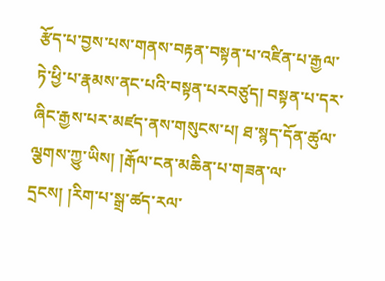རྩོད་པ་བྱས་པས་གནས་བརྟན་བསྟན་པ་འཛིན་པ་རྒྱལ་ཏེ་ཕྱི་པ་རྣམས་ནང་པའི་བསྟན་པརབཙུད། བསྟན་པ་དར་ཞིང་རྒྱས་པར་མཛད་ནས་གསུངས་པ། ཐ་སྙད་དོན་ཚུལ་ལྕགས་ཀྱུ་ཡིས། །རྒོལ་ངན་མཆིན་པ་གཟན་ལ་དྲངས། །རིག་པ་སྒྲ་ཚད་རལ་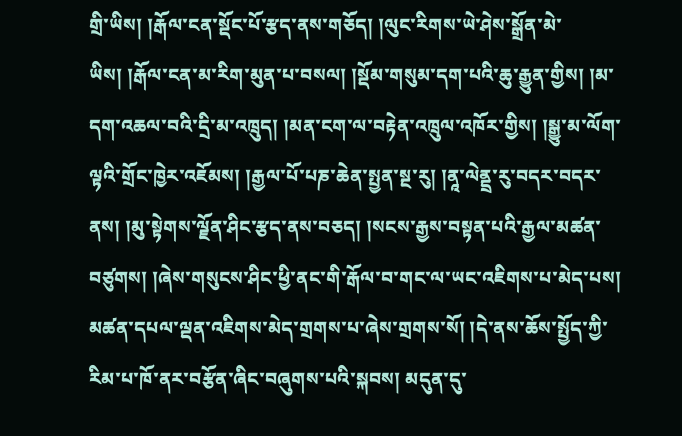གྲི་ཡིས། །རྒོལ་ངན་སྡོང་པོ་རྩད་ནས་གཅོད། །ལུང་རིགས་ཡེ་ཤེས་སྒྲོན་མེ་ཡིས། །རྒོལ་ངན་མ་རིག་མུན་པ་བསལ། །སྡོམ་གསུམ་དག་པའི་ཆུ་རྒྱུན་གྱིས། །མ་དག་འཆལ་བའི་དྲི་མ་འཁྲུད། །མན་ངག་ལ་བརྟེན་འཁྲུལ་འཁོར་གྱིས། །སྒྱུ་མ་ལོག་ལྟའི་གྲོང་ཁྱེར་འཇོམས། །རྒྱལ་པོ་པཎ་ཆེན་སྤྱན་སྔ་རུ། །ནཱ་ལེནྡྲ་རུ་བདར་བདར་ནས། །མུ་སྟེགས་ལྗོན་ཤིང་རྩད་ནས་བཅད། །སངས་རྒྱས་བསྟན་པའི་རྒྱལ་མཚན་བཙུགས། །ཞེས་གསུངས་ཤིང་ཕྱི་ནང་གི་རྒོལ་བ་གང་ལ་ཡང་འཇིགས་པ་མེད་པས། མཚན་དཔལ་ལྡན་འཇིགས་མེད་གྲགས་པ་ཞེས་གྲགས་སོ། །དེ་ནས་ཆོས་སྤྱོད་ཀྱི་རིམ་པ་ཁོ་ནར་བརྩོན་ཞིང་བཞུགས་པའི་སྐབས། མདུན་དུ་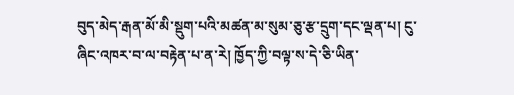བུད་མེད་རྒན་མོ་མི་སྡུག་པའི་མཚན་མ་སུམ་ཅུ་རྩ་དྲུག་དང་ལྡན་པ། ངུ་ཞིང་འཁར་བ་ལ་བརྟེན་པ་ན་རེ། ཁྱོད་ཀྱི་བལྟ་ས་དེ་ཅི་ཡིན་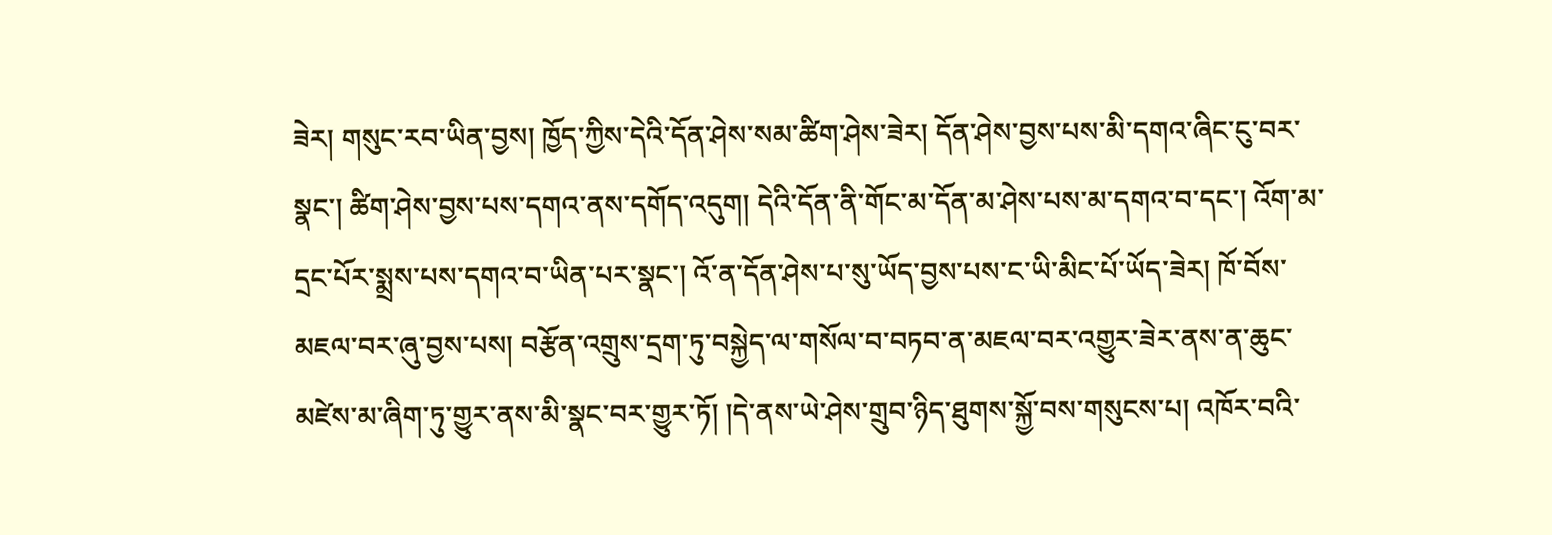ཟེར། གསུང་རབ་ཡིན་བྱས། ཁྱོད་ཀྱིས་དེའི་དོན་ཤེས་སམ་ཚིག་ཤེས་ཟེར། དོན་ཤེས་བྱས་པས་མི་དགའ་ཞིང་ངུ་བར་སྣང་། ཚིག་ཤེས་བྱས་པས་དགའ་ནས་དགོད་འདུག། དེའི་དོན་ནི་གོང་མ་དོན་མ་ཤེས་པས་མ་དགའ་བ་དང་། འོག་མ་དྲང་པོར་སྨྲས་པས་དགའ་བ་ཡིན་པར་སྣང་། འོ་ན་དོན་ཤེས་པ་སུ་ཡོད་བྱས་པས་ང་ཡི་མིང་པོ་ཡོད་ཟེར། ཁོ་བོས་མཇལ་བར་ཞུ་བྱས་པས། བརྩོན་འགྲུས་དྲག་ཏུ་བསྐྱེད་ལ་གསོལ་བ་བཏབ་ན་མཇལ་བར་འགྱུར་ཟེར་ནས་ན་ཆུང་མཛེས་མ་ཞིག་ཏུ་གྱུར་ནས་མི་སྣང་བར་གྱུར་ཏོ། །དེ་ནས་ཡེ་ཤེས་གྲུབ་ཉིད་ཐུགས་སྐྱོ་བས་གསུངས་པ། འཁོར་བའི་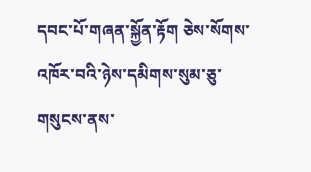དབང་པོ་གཞན་སྐྱོན་རྟོག ཅེས་སོགས་འཁོར་བའི་ཉེས་དམིགས་སུམ་ཅུ་གསུངས་ནས་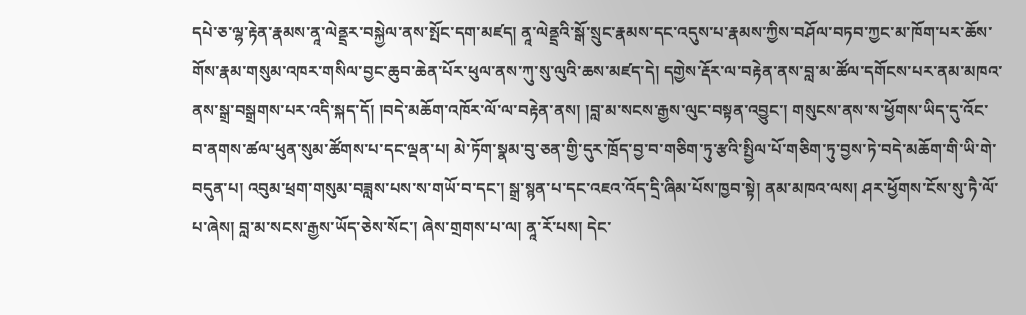དཔེ་ཅ་ལྷ་རྟེན་རྣམས་ནཱ་ལེནྡྲར་བསྐྱེལ་ནས་སྤོང་དག་མཛད། ནཱ་ལེནྡྲའི་སྒོ་སྲུང་རྣམས་དང་འདུས་པ་རྣམས་ཀྱིས་བཤོལ་བཏབ་ཀྱང་མ་ཁོག་པར་ཆོས་གོས་རྣམ་གསུམ་འཁར་གསིལ་བྱང་ཆུབ་ཆེན་པོར་ཕུལ་ནས་ཀུ་སུ་ལུའི་ཆས་མཛད་དེ། དགྱེས་རྡོར་ལ་བརྟེན་ནས་བླ་མ་ཚོལ་དགོངས་པར་ནམ་མཁའ་ནས་སྒྲ་བསྒྲགས་པར་འདི་སྐད་དོ། །བདེ་མཆོག་འཁོར་ལོ་ལ་བརྟེན་ནས། །བླ་མ་སངས་རྒྱས་ལུང་བསྟན་འབྱུང་། གསུངས་ནས་ས་ཕྱོགས་ཡིད་དུ་འོང་བ་ནགས་ཚལ་ཕུན་སུམ་ཚོགས་པ་དང་ལྡན་པ། མེ་ཏོག་སྣམ་བུ་ཅན་གྱི་དུར་ཁྲོད་བྱ་བ་གཅིག་ཏུ་རྩའི་སྤྱིལ་པོ་གཅིག་ཏུ་བྱས་ཏེ་བདེ་མཆོག་གི་ཡི་གེ་བདུན་པ། འབུམ་ཕྲག་གསུམ་བཟླས་པས་ས་གཡོ་བ་དང་། སྒྲ་སྙན་པ་དང་འཇའ་འོད་དྲི་ཞིམ་པོས་ཁྱབ་སྟེ། ནམ་མཁའ་ལས། ཤར་ཕྱོགས་ངོས་སུ་ཏཻ་ལོ་པ་ཞེས། བླ་མ་སངས་རྒྱས་ཡོད་ཅེས་སོང་། ཞེས་གྲགས་པ་ལ། ནཱ་རོ་པས། དེང་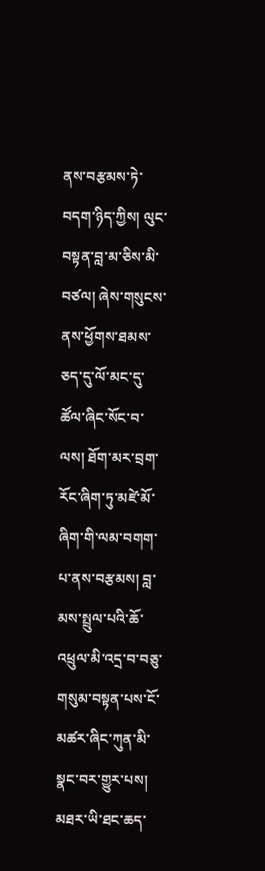ནས་བརྩམས་ཏེ་བདག་ཉིད་ཀྱིས། ལུང་བསྟན་བླ་མ་ཅིས་མི་བཙལ། ཞེས་གསུངས་ནས་ཕྱོགས་ཐམས་ཅད་དུ་ལོ་མང་དུ་ཚོལ་ཞིང་སོང་བ་ལས། ཐོག་མར་བྲག་རོང་ཞིག་ཏུ་མཛེ་མོ་ཞིག་གི་ལམ་བགག་པ་ནས་བརྩམས། བླ་མས་སྤྲུལ་པའི་ཆོ་འཕྲུལ་མི་འདྲ་བ་བཅུ་གསུམ་བསྟན་པས་ངོ་མཚར་ཞིང་ཀུན་མི་སྣང་བར་གྱུར་པས། མཐར་ཡི་ཐང་ཆད་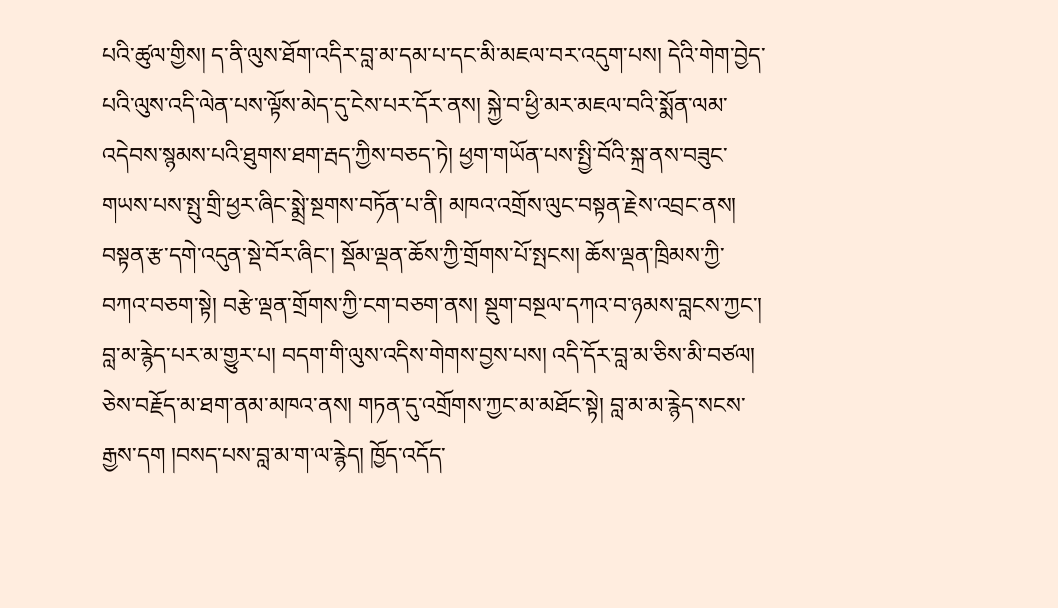པའི་ཚུལ་གྱིས། ད་ནི་ལུས་ཐོག་འདིར་བླ་མ་དམ་པ་དང་མི་མཇལ་བར་འདུག་པས། དེའི་གེག་བྱེད་པའི་ལུས་འདི་ལེན་པས་ལྟོས་མེད་དུ་ངེས་པར་དོར་ནས། སྐྱེ་བ་ཕྱི་མར་མཇལ་བའི་སྨོན་ལམ་འདེབས་སྙམས་པའི་ཐུགས་ཐག་རྦད་ཀྱིས་བཅད་ཏེ། ཕྱག་གཡོན་པས་སྤྱི་བོའི་སྐྲ་ནས་བཟུང་གཡས་པས་སྤུ་གྲི་ཕྱར་ཞིང་སྨྲེ་སྔགས་བཏོན་པ་ནི། མཁའ་འགྲོས་ལུང་བསྟན་རྗེས་འབྲང་ནས། བསྟན་རྩ་དགེ་འདུན་སྡེ་བོར་ཞིང་། སྡོམ་ལྡན་ཆོས་ཀྱི་གྲོགས་པོ་སྤངས། ཆོས་ལྡན་ཁྲིམས་ཀྱི་བཀའ་བཅག་སྟེ། བརྩེ་ལྡན་གྲོགས་ཀྱི་ངག་བཅག་ནས། སྡུག་བསྔལ་དཀའ་བ་ཉམས་བླངས་ཀྱང་། བླ་མ་རྙེད་པར་མ་གྱུར་པ། བདག་གི་ལུས་འདིས་གེགས་བྱས་པས། འདི་དོར་བླ་མ་ཅིས་མི་བཙལ། ཅེས་བརྗོད་མ་ཐག་ནམ་མཁའ་ནས། གཏན་དུ་འགྲོགས་ཀྱང་མ་མཐོང་སྟེ། བླ་མ་མ་རྙེད་སངས་རྒྱས་དག །བསད་པས་བླ་མ་ག་ལ་རྙེད། ཁྱོད་འདོད་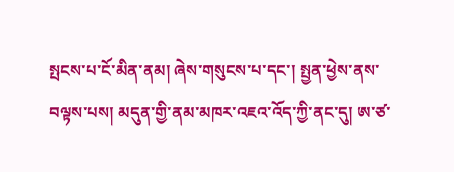སྤངས་པ་ངོ་མིན་ནམ། ཞེས་གསུངས་པ་དང་། སྤྱན་ཕྱེས་ནས་བལྟས་པས། མདུན་གྱི་ནམ་མཁར་འཇའ་འོད་ཀྱི་ནང་དུ། ཨ་ཙ་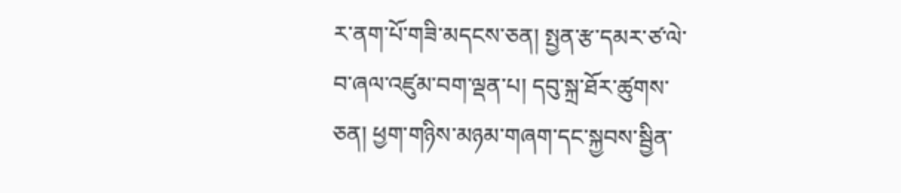ར་ནག་པོ་གཟི་མདངས་ཅན། སྤྱན་རྩ་དམར་ཙ་ལེ་བ་ཞལ་འཛུམ་བག་ལྡན་པ། དབུ་སྐྲ་ཐོར་ཚུགས་ཅན། ཕྱག་གཉིས་མཉམ་གཞག་དང་སྐྱབས་སྦྱིན་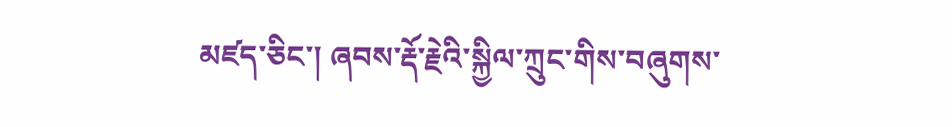མཛད་ཅིང་། ཞབས་རྡོ་རྗེའི་སྐྱིལ་ཀྲུང་གིས་བཞུགས་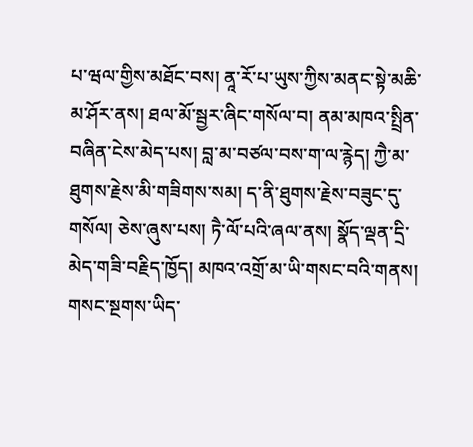པ་ཝལ་གྱིས་མཐོང་བས། ནཱ་རོ་པ་ཡུས་ཀྱིས་མནང་སྟེ་མཆི་མ་ཤོར་ནས། ཐལ་མོ་སྦྱར་ཞིང་གསོལ་བ། ནམ་མཁའ་སྤྲིན་བཞིན་ངེས་མེད་པས། བླ་མ་བཙལ་བས་ག་ལ་རྙེད། ཀྱཻ་མ་ཐུགས་རྗེས་མི་གཟིགས་སམ། ད་ནི་ཐུགས་རྗེས་བཟུང་དུ་གསོལ། ཅེས་ཞུས་པས། ཏཻ་ལོ་པའི་ཞལ་ནས། སྣོད་ལྡན་དྲི་མེད་གཟི་བརྗིད་ཁྱོད། མཁའ་འགྲོ་མ་ཡི་གསང་བའི་གནས། གསང་སྔགས་ཡིད་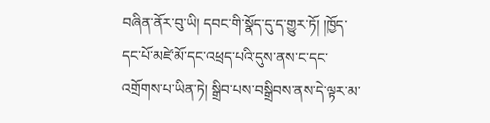བཞིན་ནོར་བུ་ཡི། དབང་གི་སྣོད་དུ་ད་གྱུར་ཏོ། །ཁྱོད་དང་པོ་མཛེ་མོ་དང་འཕྲད་པའི་དུས་ནས་ང་དང་འགྲོགས་པ་ཡིན་ཏེ། སྒྲིབ་པས་བསྒྲིབས་ནས་དེ་ལྟར་མ་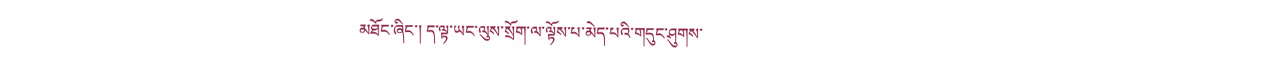མཐོང་ཞིང་། ད་ལྟ་ཡང་ལུས་སྲོག་ལ་ལྟོས་པ་མེད་པའི་གདུང་ཤུགས་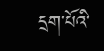དྲག་པོའི་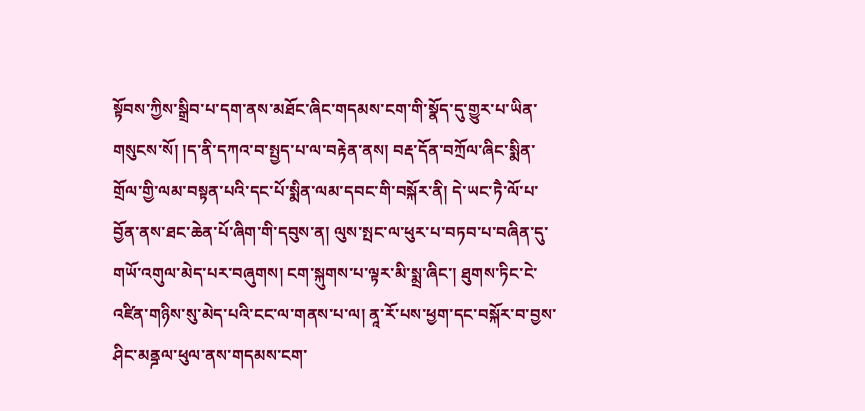སྟོབས་ཀྱིས་སྒྲིབ་པ་དག་ནས་མཐོང་ཞིང་གདམས་ངག་གི་སྣོད་དུ་གྱུར་པ་ཡིན་གསུངས་སོ། །ད་ནི་དཀའ་བ་སྤྱད་པ་ལ་བརྟེན་ནས། བརྡ་དོན་བཀྲོལ་ཞིང་སྨིན་གྲོལ་གྱི་ལམ་བསྟན་པའི་དང་པོ་སྨིན་ལམ་དབང་གི་བསྐོར་ནི། དེ་ཡང་ཏཻ་ལོ་པ་བྱོན་ནས་ཐང་ཆེན་པོ་ཞིག་གི་དབུས་ན། ལུས་སྤང་ལ་ཕུར་པ་བཏབ་པ་བཞིན་དུ་གཡོ་འགུལ་མེད་པར་བཞུགས། ངག་སྐུགས་པ་ལྟར་མི་སྨྲ་ཞིང་། ཐུགས་ཏིང་ངེ་འཛིན་གཉིས་སུ་མེད་པའི་ངང་ལ་གནས་པ་ལ། ནཱ་རོ་པས་ཕྱག་དང་བསྐོར་བ་བྱས་ཤིང་མནྜལ་ཕུལ་ནས་གདམས་ངག་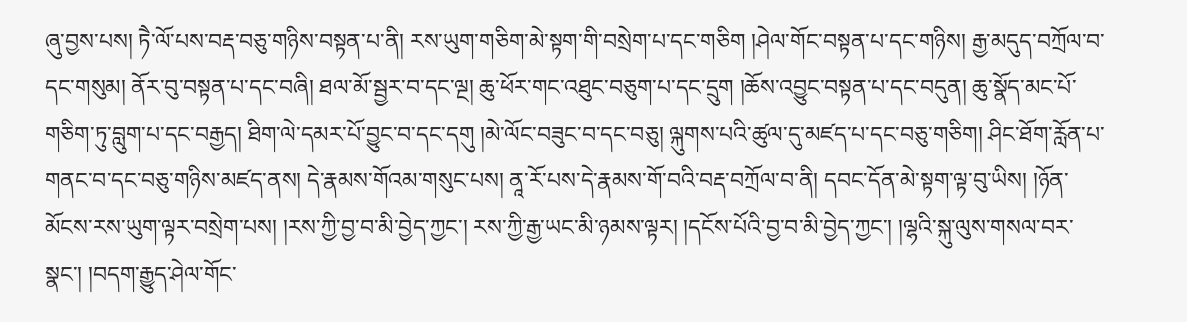ཞུ་བྱས་པས། ཏཻ་ལོ་པས་བརྡ་བཅུ་གཉིས་བསྟན་པ་ནི། རས་ཡུག་གཅིག་མེ་སྟག་གི་བསྲེག་པ་དང་གཅིག །ཤེལ་གོང་བསྟན་པ་དང་གཉིས། རྒྱ་མདུད་བཀྲོལ་བ་དང་གསུམ། ནོར་བུ་བསྟན་པ་དང་བཞི། ཐལ་མོ་སྦྱར་བ་དང་ལྔ། ཆུ་ཕོར་གང་འཐུང་བཅུག་པ་དང་དྲུག །ཆོས་འབྱུང་བསྟན་པ་དང་བདུན། ཆུ་སྣོད་མང་པོ་གཅིག་ཏུ་བླུག་པ་དང་བརྒྱད། ཐིག་ལེ་དམར་པོ་བྱུང་བ་དང་དགུ །མེ་ལོང་བཟུང་བ་དང་བཅུ། ལྐུགས་པའི་ཚུལ་དུ་མཛད་པ་དང་བཅུ་གཅིག། ཤིང་ཐོག་རློན་པ་གནང་བ་དང་བཅུ་གཉིས་མཛད་ནས། དེ་རྣམས་གོའམ་གསུང་པས། ནཱ་རོ་པས་དེ་རྣམས་གོ་བའི་བརྡ་བཀྲོལ་བ་ནི། དབང་དོན་མེ་སྟག་ལྟ་བུ་ཡིས། །ཉོན་མོངས་རས་ཡུག་ལྟར་བསྲེག་པས། །རས་ཀྱི་བྱ་བ་མི་བྱེད་ཀྱང་། རས་ཀྱི་རྒྱ་ཡང་མི་ཉམས་ལྟར། །དངོས་པོའི་བྱ་བ་མི་བྱེད་ཀྱང་། །ལྷའི་སྐུ་ལུས་གསལ་བར་སྣང་། །བདག་རྒྱུད་ཤེལ་གོང་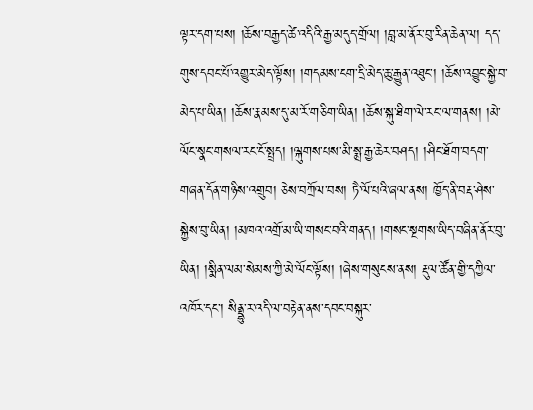ལྟར་དག་པས། །ཆོས་བརྒྱད་ཚེ་འདིའི་རྒྱ་མདུད་གྲོལ། །བླ་མ་ནོར་བུ་རིན་ཆེན་ལ། དད་གུས་དབང་པོ་འགྱུར་མེད་ལྟོས། །གདམས་ངག་དྲི་མེད་ཆུ་རྒྱུན་འཐུང་། །ཆོས་འབྱུང་སྐྱེ་བ་མེད་པ་ཡིན། །ཆོས་རྣམས་དུ་མ་རོ་གཅིག་ཡིན། །ཆོས་སྐུ་ཐིག་ལེ་རང་ལ་གནས། །མེ་ལོང་སྣང་གསལ་རང་ངོ་སྤྲད། །ལྐུགས་པས་མི་སྨྲ་རྒྱ་ཆེར་བཤད། །ཤིང་ཐོག་བདག་གཞན་དོན་གཉིས་འགྲུབ། ཅེས་བཀྲོལ་བས། ཏཻ་ལོ་པའི་ཞལ་ནས། ཁྱོད་ནི་བརྡ་ཤེས་སྐྱེས་བུ་ཡིན། །མཁའ་འགྲོ་མ་ཡི་གསང་བའི་གནད། །གསང་སྔགས་ཡིད་བཞིན་ནོར་བུ་ཡིན། །སྨིན་ལམ་སེམས་ཀྱི་མེ་ལོང་ལྟོས། །ཞེས་གསུངས་ནས། རྡུལ་ཚོན་གྱི་དཀྱིལ་འཁོར་དང་། སིནྡྷུ་ར་འདི་ལ་བརྟེན་ནས་དབང་བསྐུར་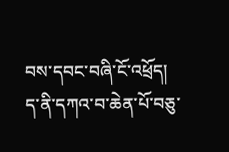བས་དབང་བཞི་ངོ་འཕྲོད། ད་ནི་དཀའ་བ་ཆེན་པོ་བཅུ་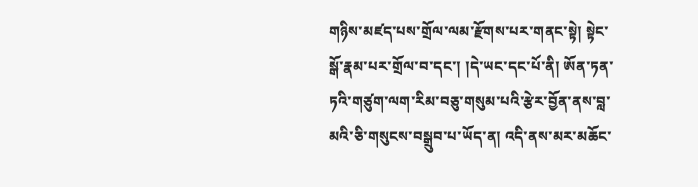གཉིས་མཛད་པས་གྲོལ་ལམ་རྫོགས་པར་གནང་སྟེ། སྟེང་སྒོ་རྣམ་པར་གྲོལ་བ་དང་། །དེ་ཡང་དང་པོ་ནི། ཨོན་ཏན་ཏའི་གཙུག་ལག་རིམ་བཅུ་གསུམ་པའི་རྩེར་བྱོན་ནས་བླ་མའི་ཅི་གསུངས་བསྒྲུབ་པ་ཡོད་ན། འདི་ནས་མར་མཆོང་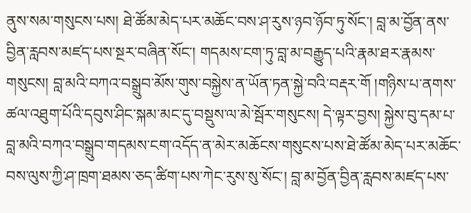ནུས་སམ་གསུངས་པས། ཐེ་ཚོམ་མེད་པར་མཆོང་བས་ཤ་རུས་ཉབ་ཉོབ་ཏུ་སོང་། བླ་མ་བྱོན་ནས་བྱིན་རླབས་མཛད་པས་སྔར་བཞིན་སོང་། གདམས་ངག་ཏུ་བླ་མ་བརྒྱུད་པའི་རྣམ་ཐར་རྣམས་གསུངས། བླ་མའི་བཀའ་བསྒྲུབ་མོས་གུས་བསྐྱེས་ན་ཡོན་ཏན་སྐྱེ་བའི་བརྡར་གོ །གཉིས་པ་ནགས་ཚལ་འཐུག་པོའི་དབུས་ཤིང་སྐམ་མང་དུ་བསྡུས་ལ་མེ་སྦོར་གསུངས། དེ་ལྟར་བྱས། སྐྱེས་བུ་དམ་པ་བླ་མའི་བཀའ་བསྒྲུབ་གདམས་ངག་འདོད་ན་མེར་མཆོངས་གསུངས་པས་ཐེ་ཚོམ་མེད་པར་མཆོང་བས་ལུས་ཀྱི་ཤ་ཁྲག་ཐམས་ཅད་ཚིག་པས་ཀེང་རུས་སུ་སོང་། བླ་མ་བྱོན་བྱིན་རླབས་མཛད་པས་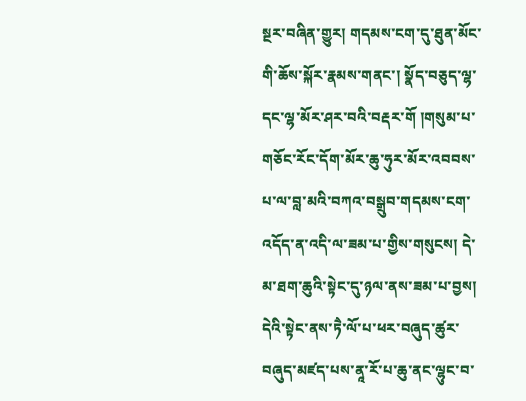སྔར་བཞིན་གྱུར། གདམས་ངག་དུ་ཐུན་མོང་གི་ཆོས་སྐོར་རྣམས་གནང་། སྣོད་བཅུད་ལྷ་དང་ལྷ་མོར་ཤར་བའི་བརྡར་གོ །གསུམ་པ་གཅོང་རོང་དོག་མོར་ཆུ་ཧུར་མོར་འབབས་པ་ལ་བླ་མའི་བཀའ་བསྒྲུབ་གདམས་ངག་འདོད་ན་འདི་ལ་ཟམ་པ་གྱིས་གསུངས། དེ་མ་ཐག་ཆུའི་སྟེང་དུ་ཉལ་ནས་ཟམ་པ་བྱས། དེའི་སྟེང་ནས་ཏཻ་ལོ་པ་ཕར་བཞུད་ཚུར་བཞུད་མཛད་པས་ནཱ་རོ་པ་ཆུ་ནང་ལྷུང་བ་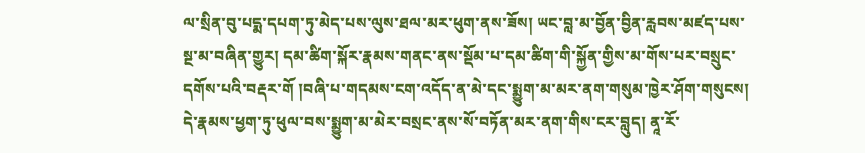ལ་སྲིན་བུ་པདྨ་དཔག་ཏུ་མེད་པས་ལུས་ཐལ་མར་ཕུག་ནས་ཟོས། ཡང་བླ་མ་བྱོན་བྱིན་རླབས་མཛད་པས་སྔ་མ་བཞིན་གྱུར། དམ་ཚིག་སྐོར་རྣམས་གནང་ནས་སྡོམ་པ་དམ་ཚིག་གི་སྐྱོན་གྱིས་མ་གོས་པར་བསྲུང་དགོས་པའི་བརྡར་གོ །བཞི་པ་གདམས་ངག་འདོད་ན་མེ་དང་སྨྱུག་མ་མར་ནག་གསུམ་ཁྱེར་ཤོག་གསུངས། དེ་རྣམས་ཕྱག་ཏུ་ཕུལ་བས་སྨྱུག་མ་མེར་བསྲང་ནས་སོ་བཏོན་མར་ནག་གིས་ངར་བླུད། ནཱ་རོ་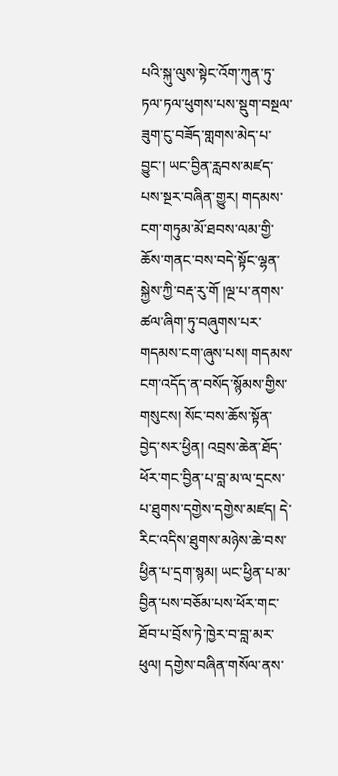པའི་སྐུ་ལུས་སྟེང་འོག་ཀུན་ཏུ་ཏལ་ཏལ་ཕུགས་པས་སྡུག་བསྔལ་ཟུག་ངུ་བཟོད་གླགས་མེད་པ་བྱུང་། ཡང་བྱིན་རླབས་མཛད་པས་སྔར་བཞིན་གྱུར། གདམས་ངག་གཏུམ་མོ་ཐབས་ལམ་གྱི་ཆོས་གནང་བས་བདེ་སྟོང་ལྷན་སྐྱེས་ཀྱི་བརྡ་རུ་གོ །ལྔ་པ་ནགས་ཚལ་ཞིག་ཏུ་བཞུགས་པར་གདམས་ངག་ཞུས་པས། གདམས་ངག་འདོད་ན་བསོད་སྙོམས་གྱིས་གསུངས། སོང་བས་ཆོས་སྟོན་བྱེད་སར་ཕྱིན། འབྲས་ཆེན་ཐོད་ཕོར་གང་བྱིན་པ་བླ་མ་ལ་དྲངས་པ་ཐུགས་དགྱེས་དགྱེས་མཛད། དེ་རིང་འདིས་ཐུགས་མཉེས་ཆེ་བས་ཕྱིན་པ་དྲག་སྙམ། ཡང་ཕྱིན་པ་མ་བྱིན་པས་བཅོམ་པས་ཕོར་གང་ཐོབ་པ་བྲོས་ཏེ་ཁྱེར་བ་བླ་མར་ཕུལ། དགྱེས་བཞིན་གསོལ་ནས་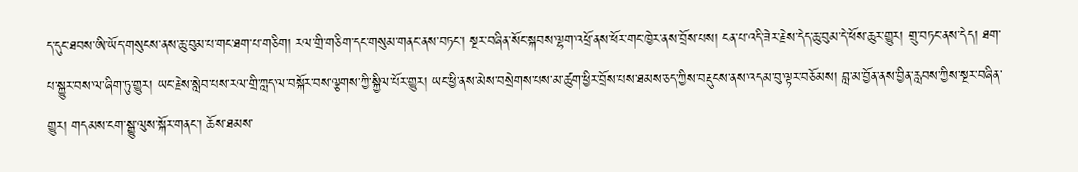ད་དུང་ཐབས་ཨི་ཡོད་གསུངས་ནས་ཆུ་བུམ་པ་གང་ཐག་པ་གཅིག། རལ་གྲི་གཅིག་དང་གསུམ་གནང་ནས་བཏང་། སྔར་བཞིན་སོང་སྐབས་ལྷག་འཕྲོ་ནས་ཕོར་གང་ཁྱེར་ནས་བྲོས་པས། ངན་པ་འདི་ཟེར་རྗེས་དེད་ཆུ་བུམ་དེ་ཕོས་ཆུར་གྱུར། གྲུ་བཏང་ནས་དེད། ཐག་པ་སྐྱུར་བས་ལ་ཞིག་ཏུ་གྱུར། ཡང་རྗེས་སླེབ་པས་རལ་གྲི་ཀླད་ལ་བསྐོར་བས་ལྕགས་ཀྱི་སྐྱིལ་པོར་གྱུར། ཡང་ཕྱི་ནས་མེས་བསྲེགས་པས་མ་ཚུག་ཕྱིར་བྲོས་པས་ཐམས་ཅད་ཀྱིས་བརྡུངས་ནས་འདམ་བུ་ལྟར་བཅོམས། བླ་མ་བྱོན་ནས་བྱིན་རླབས་ཀྱིས་སྔར་བཞིན་གྱུར། གདམས་ངག་སྒྱུ་ལུས་སྐོར་གནང་། ཆོས་ཐམས་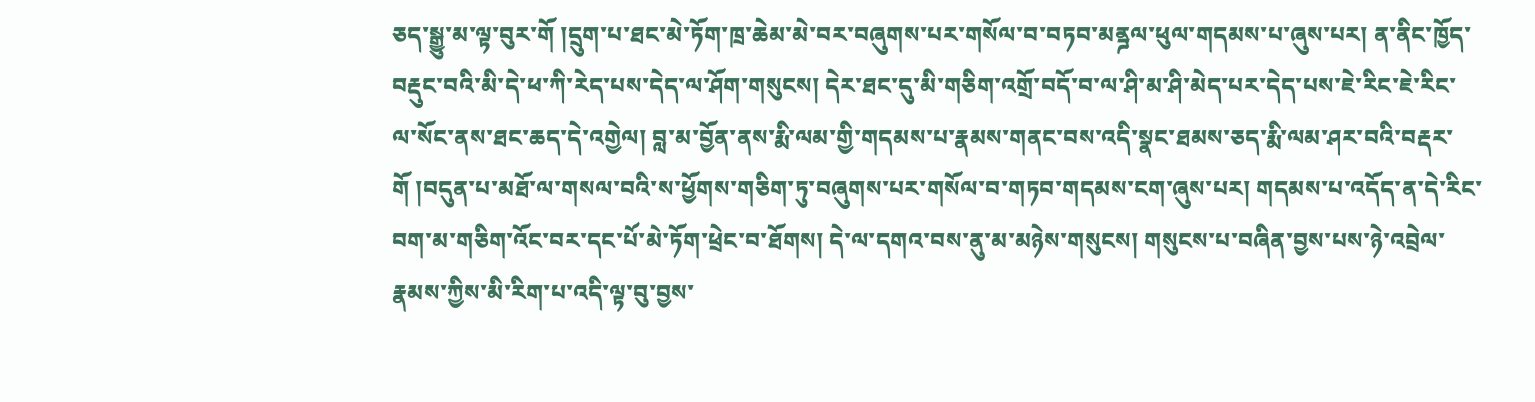ཅད་སྒྱུ་མ་ལྟ་བུར་གོ །དྲུག་པ་ཐང་མེ་ཏོག་ཁྲ་ཆེམ་མེ་བར་བཞུགས་པར་གསོལ་བ་བཏབ་མནྜལ་ཕུལ་གདམས་པ་ཞུས་པར། ན་ནིང་ཁྱོད་བརྡུང་བའི་མི་དེ་ཕ་ཀི་རེད་པས་དེད་ལ་ཤོག་གསུངས། དེར་ཐང་དུ་མི་གཅིག་འགྲོ་བདོ་བ་ལ་ཤི་མ་ཤི་མེད་པར་དེད་པས་ཇེ་རིང་ཇེ་རིང་ལ་སོང་ནས་ཐང་ཆད་དེ་འགྱེལ། བླ་མ་བྱོན་ནས་རྨི་ལམ་གྱི་གདམས་པ་རྣམས་གནང་བས་འདི་སྣང་ཐམས་ཅད་རྨི་ལམ་ཤར་བའི་བརྡར་གོ །བདུན་པ་མཐོ་ལ་གསལ་བའི་ས་ཕྱོགས་གཅིག་ཏུ་བཞུགས་པར་གསོལ་བ་གཏབ་གདམས་ངག་ཞུས་པར། གདམས་པ་འདོད་ན་དེ་རིང་བག་མ་གཅིག་འོང་བར་དང་པོ་མེ་ཏོག་ཕྲེང་བ་ཐོགས། དེ་ལ་དགའ་བས་ནུ་མ་མཉེས་གསུངས། གསུངས་པ་བཞིན་བྱས་པས་ཉེ་འབྲེལ་རྣམས་ཀྱིས་མི་རིག་པ་འདི་ལྟ་བུ་བྱས་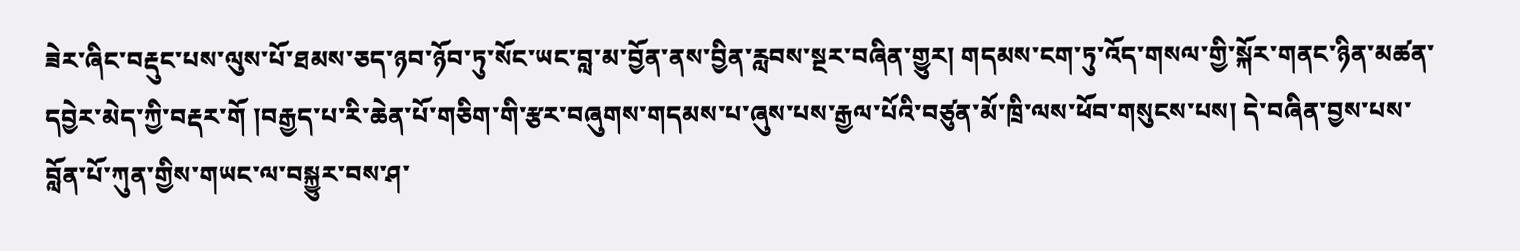ཟེར་ཞིང་བརྡུང་པས་ལུས་པོ་ཐམས་ཅད་ཉབ་ཉོབ་ཏུ་སོང་ཡང་བླ་མ་བྱོན་ནས་བྱིན་རླབས་སྔར་བཞིན་གྱུར། གདམས་ངག་ཏུ་འོད་གསལ་གྱི་སྐོར་གནང་ཉིན་མཚན་དབྱེར་མེད་ཀྱི་བརྡར་གོ །བརྒྱད་པ་རི་ཆེན་པོ་གཅིག་གི་རྩར་བཞུགས་གདམས་པ་ཞུས་པས་རྒྱལ་པོའི་བཙུན་མོ་ཁྲི་ལས་ཕོབ་གསུངས་པས། དེ་བཞིན་བྱས་པས་བློན་པོ་ཀུན་གྱིས་གཡང་ལ་བསྐྱུར་བས་ཤ་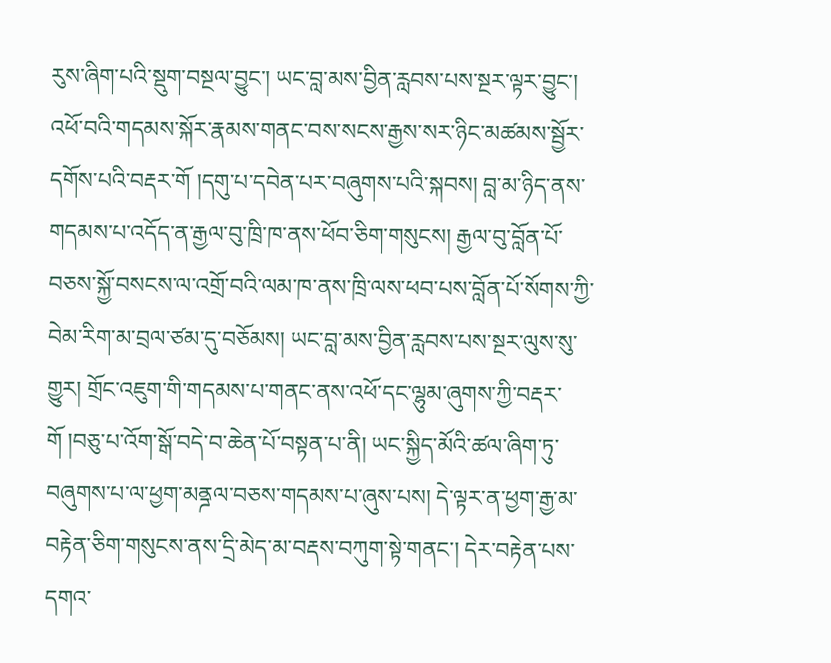རུས་ཞིག་པའི་སྡུག་བསྔལ་བྱུང་། ཡང་བླ་མས་བྱིན་རླབས་པས་སྔར་ལྟར་བྱུང་། འཕོ་བའི་གདམས་སྐོར་རྣམས་གནང་བས་སངས་རྒྱས་སར་ཉིང་མཚམས་སྦྱོར་དགོས་པའི་བརྡར་གོ །དགུ་པ་དབེན་པར་བཞུགས་པའི་སྐབས། བླ་མ་ཉིད་ནས་གདམས་པ་འདོད་ན་རྒྱལ་བུ་ཁྲི་ཁ་ནས་ཕོབ་ཅིག་གསུངས། རྒྱལ་བུ་བློན་པོ་བཅས་སྐྱོ་བསངས་ལ་འགྲོ་བའི་ལམ་ཁ་ནས་ཁྲི་ལས་ཕབ་པས་བློན་པོ་སོགས་ཀྱི་བེམ་རིག་མ་བྲལ་ཙམ་དུ་བཅོམས། ཡང་བླ་མས་བྱིན་རླབས་པས་སྔར་ལུས་སུ་གྱུར། གྲོང་འཇུག་གི་གདམས་པ་གནང་ནས་འཕོ་དང་ལྷུམ་ཞུགས་ཀྱི་བརྡར་གོ །བཅུ་པ་འོག་སྒོ་བདེ་བ་ཆེན་པོ་བསྟན་པ་ནི། ཡང་སྐྱིད་མོའི་ཚལ་ཞིག་ཏུ་བཞུགས་པ་ལ་ཕྱག་མནྜལ་བཅས་གདམས་པ་ཞུས་པས། དེ་ལྟར་ན་ཕྱག་རྒྱ་མ་བརྟེན་ཅིག་གསུངས་ནས་དྲི་མེད་མ་བརྡས་བཀུག་སྟེ་གནང་། དེར་བརྟེན་པས་དགའ་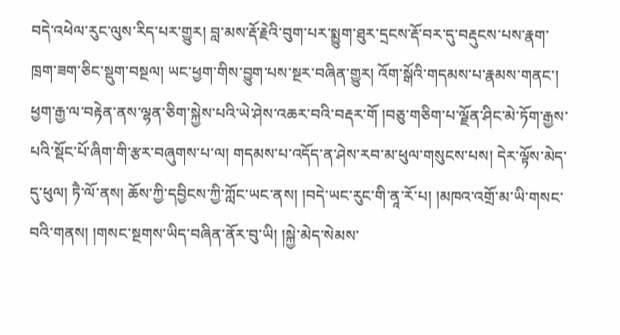བདེ་འཕེལ་རུང་ལུས་རིད་པར་གྱུར། བླ་མས་རྡོ་རྗེའི་བུག་པར་སྨྱུག་ཐུར་དྲངས་རྡོ་བར་དུ་བརྡུངས་པས་རྣག་ཁྲག་ཟག་ཅིང་སྡུག་བསྔལ། ཡང་ཕྱག་གིས་བྱུག་པས་སྔར་བཞིན་གྱུར། འོག་སྒོའི་གདམས་པ་རྣམས་གནང་། ཕྱག་རྒྱ་ལ་བརྟེན་ནས་ལྷན་ཅིག་སྐྱེས་པའི་ཡེ་ཤེས་འཆར་བའི་བརྡར་གོ །བཅུ་གཅིག་པ་ལྗོན་ཤིང་མེ་ཏོག་རྒྱས་པའི་སྡོང་པོ་ཞིག་གི་རྩར་བཞུགས་པ་ལ། གདམས་པ་འདོད་ན་ཤེས་རབ་མ་ཕུལ་གསུངས་པས། དེར་ལྟོས་མེད་དུ་ཕུལ། ཏཻ་ལོ་ནས། ཆོས་ཀྱི་དབྱིངས་ཀྱི་ཀློང་ཡང་ནས། །བདེ་ཡང་རུང་གི་ནཱ་རོ་པ། །མཁའ་འགྲོ་མ་ཡི་གསང་བའི་གནས། །གསང་སྔགས་ཡིད་བཞིན་ནོར་བུ་ཡི། །སྐྱེ་མེད་སེམས་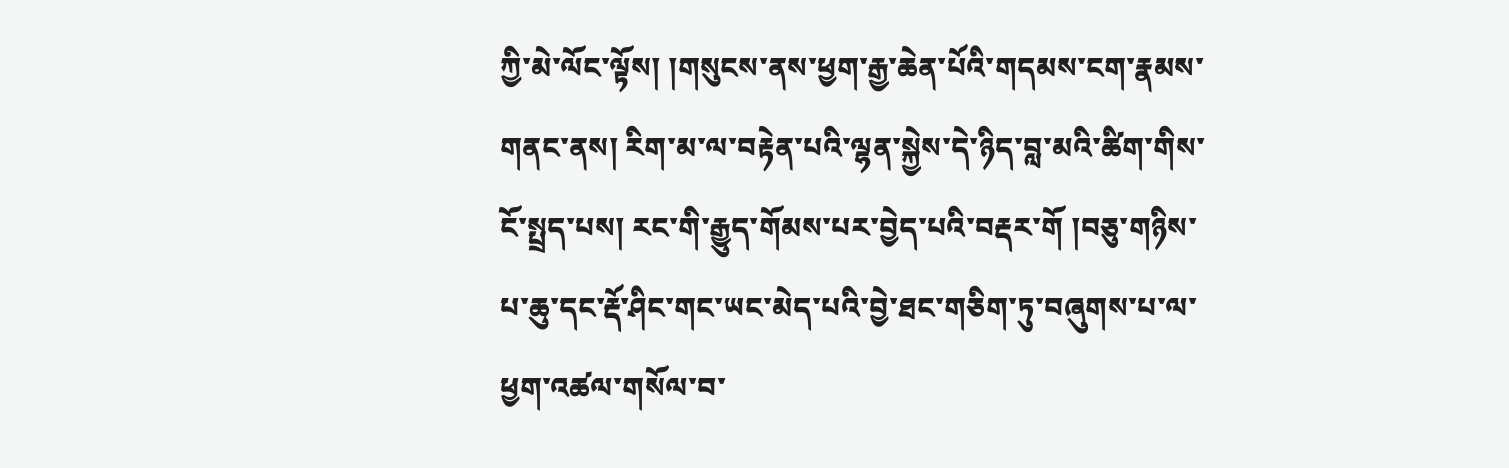ཀྱི་མེ་ལོང་ལྟོས། །གསུངས་ནས་ཕྱག་རྒྱ་ཆེན་པོའི་གདམས་ངག་རྣམས་གནང་ནས། རིག་མ་ལ་བརྟེན་པའི་ལྷན་སྐྱེས་དེ་ཉིད་བླ་མའི་ཚིག་གིས་ངོ་སྤྲད་པས། རང་གི་རྒྱུད་གོམས་པར་བྱེད་པའི་བརྡར་གོ །བཅུ་གཉིས་པ་ཆུ་དང་རྡོ་ཤིང་གང་ཡང་མེད་པའི་བྱེ་ཐང་གཅིག་ཏུ་བཞུགས་པ་ལ་ཕྱག་འཚལ་གསོལ་བ་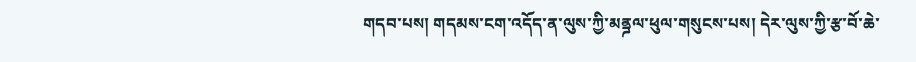གདབ་པས། གདམས་ངག་འདོད་ན་ལུས་ཀྱི་མནྜལ་ཕུལ་གསུངས་པས། དེར་ལུས་ཀྱི་རྩ་བོ་ཆེ་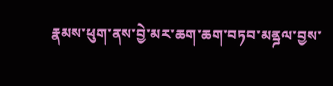རྣམས་ཕུག་ནས་བྱེ་མར་ཆག་ཆག་བཏབ་མནྜལ་བྱས་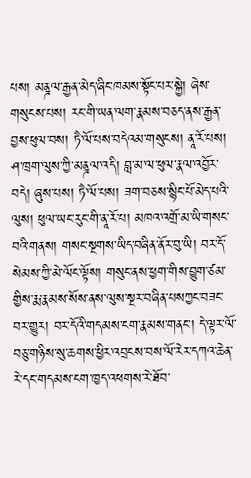པས། མནྜལ་རྒྱན་མེད་ཞིང་ཁམས་སྟོང་པར་སྐྱེ། ཞེས་གསུངས་པས། རང་གི་ཡན་ལག་རྣམས་བཅད་ནས་རྒྱན་བྱས་ཕུལ་བས། ཏཻ་ལོ་པས་བདེའམ་གསུངས། ནཱ་རོ་པས། ཤ་ཁྲག་ལུས་ཀྱི་མནྜལ་འདི། བླ་མ་ལ་ཕུལ་རྣལ་འབྱོར་བདེ། ཞུས་པས། ཏཻ་ལོ་པས། ཟག་བཅས་སྙིང་པོ་མེད་པའི་ལུས། ཕུལ་ཡང་རུང་གི་ནཱ་རོ་པ། མཁའ་འགྲོ་མ་ཡི་གསང་བའི་གནས། གསང་སྔགས་ཡིད་བཞིན་ནོར་བུ་ཡི། བར་དོ་སེམས་ཀྱི་མེ་ལོང་ལྟོས། གསུང་ནས་ཕྱག་གིས་བྱུག་ཙམ་གྱིས་རྨ་རྣམས་སོས་ནས་ལུས་སྔར་བཞིན་པསཀྱང་བཟང་བར་གྱུར། བར་དོའི་གདམས་ངག་རྣམས་གནང་། དེ་ལྟར་ལོ་བཅུ་གཉིས་སུ་ཆགས་ཕྱིར་འབྲངས་བས་ལོ་རེར་དཀའ་ཆེན་རེ་དང་གདམས་ངག་ཁྱད་འཕགས་རེ་ཐོབ་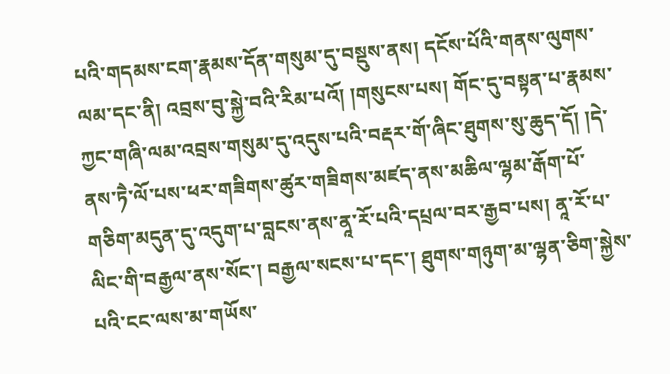པའི་གདམས་ངག་རྣམས་དོན་གསུམ་དུ་བསྡུས་ནས། དངོས་པོའི་གནས་ལུགས་ལམ་དང་ནི། འབྲས་བུ་སྐྱེ་བའི་རིམ་པའོ། །གསུངས་པས། གོང་དུ་བསྟན་པ་རྣམས་ཀྱང་གཞི་ལམ་འབྲས་གསུམ་དུ་འདུས་པའི་བརྡར་གོ་ཞིང་ཐུགས་སུ་ཆུད་དོ། །དེ་ནས་ཏཻ་ལོ་པས་ཕར་གཟིགས་ཚུར་གཟིགས་མཛད་ནས་མཆིལ་ལྷམ་རྒོག་པོ་གཅིག་མདུན་དུ་འདུག་པ་བླངས་ནས་ནཱ་རོ་པའི་དཔྲལ་བར་རྒྱབ་པས། ནཱ་རོ་པ་ལིང་གི་བརྒྱལ་ནས་སོང་། བརྒྱལ་སངས་པ་དང་། ཐུགས་གཉུག་མ་ལྷན་ཅིག་སྐྱེས་པའི་ངང་ལས་མ་གཡོས་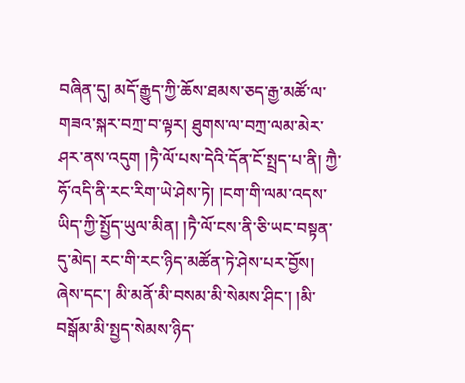བཞིན་དུ། མདོ་རྒྱུད་ཀྱི་ཆོས་ཐམས་ཅད་རྒྱ་མཚོ་ལ་གཟའ་སྐར་བཀྲ་བ་ལྟར། ཐུགས་ལ་བཀྲ་ལམ་མེར་ཤར་ནས་འདུག །ཏཻ་ལོ་པས་དེའི་དོན་ངོ་སྤྲད་པ་ནི། ཀྱཻ་ཧོ་འདི་ནི་རང་རིག་ཡེ་ཤེས་ཏེ། །ངག་གི་ལམ་འདས་ཡིད་ཀྱི་སྤྱོད་ཡུལ་མིན། །ཏཻ་ལོ་ངས་ནི་ཅི་ཡང་བསྟན་དུ་མེད། རང་གི་རང་ཉིད་མཚོན་ཏེ་ཤེས་པར་བྱོས། ཞེས་དང་། མི་མནོ་མི་བསམ་མི་སེམས་ཤིང་། །མི་བསྒོམ་མི་སྤྱད་སེམས་ཉིད་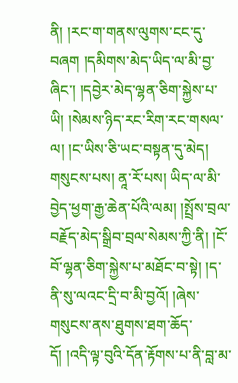ནི། །རང་ག་གནས་ལུགས་ངང་དུ་བཞག །དམིགས་མེད་ཡིད་ལ་མི་བྱ་ཞིང་། །དབྱེར་མེད་ལྷན་ཅིག་སྐྱེས་པ་ཡི། །སེམས་ཉིད་རང་རིག་རང་གསལ་ལ། །ང་ཡིས་ཅི་ཡང་བསྟན་དུ་མེད། གསུངས་པས། ནཱ་རོ་པས། ཡིད་ལ་མི་བྱེད་ཕྱག་རྒྱ་ཆེན་པོའི་ལམ། །སྤྲོས་བྲལ་བརྗོད་མེད་སྒྲིབ་བྲལ་སེམས་ཀྱི་ནི། །ངོ་བོ་ལྷན་ཅིག་སྐྱེས་པ་མཐོང་བ་སྟེ། །ད་ནི་སུ་ལའང་དྲི་བ་མི་བྱའོ། །ཞེས་གསུངས་ནས་ཐུགས་ཐག་ཆོད་དོ། །འདི་ལྟ་བུའི་དོན་རྟོགས་པ་ནི་བླ་མ་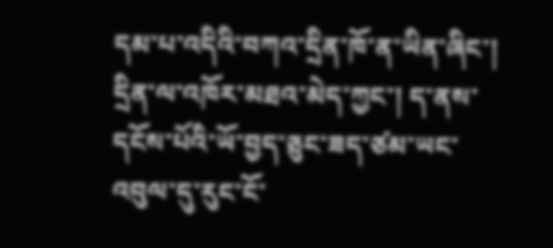དམ་པ་འདིའི་བཀའ་དྲིན་ཁོ་ན་ཡིན་ཞིང་། དྲིན་ལ་འཁོར་མཐའ་མེད་ཀྱང་། ད་ནས་དངོས་པོའི་ཡོ་བྱད་ཅུང་ཟད་ཙམ་ཡང་འབུལ་དུ་རུང་ངོ་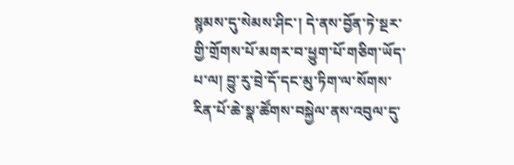སྙམས་དུ་སེམས་ཤིང་། དེ་ནས་བྱོན་ཏེ་སྔར་གྱི་གྲོགས་པོ་མགར་བ་ཕྱུག་པོ་གཅིག་ཡོད་པ་ལ། བྱུ་རུ་བྲེ་དོ་དང་མུ་ཏིག་ལ་སོགས་རིན་པོ་ཆེ་སྣ་ཚོགས་བསྐྱེལ་ནས་འབུལ་དུ་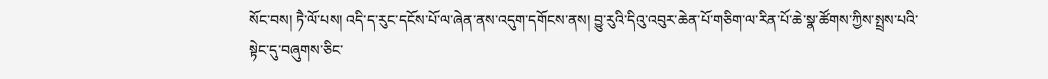སོང་བས། ཏཻ་ལོ་པས། འདི་ད་རུང་དངོས་པོ་ལ་ཞེན་ནས་འདུག་དགོངས་ནས། བྱུ་རུའི་དིའུ་འབུར་ཆེན་པོ་གཅིག་ལ་རིན་པོ་ཆེ་སྣ་ཚོགས་ཀྱིས་སྤྲས་པའི་སྟེང་དུ་བཞུགས་ཅིང་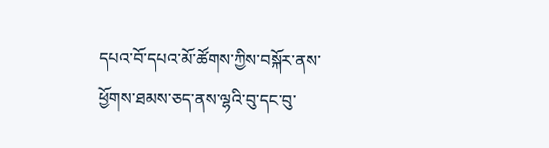དཔའ་བོ་དཔའ་མོ་ཚོགས་ཀྱིས་བསྐོར་ནས་ཕྱོགས་ཐམས་ཅད་ནས་ལྷའི་བུ་དང་བུ་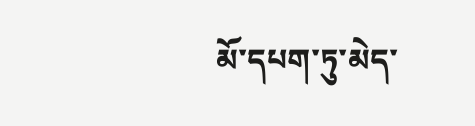མོ་དཔག་ཏུ་མེད་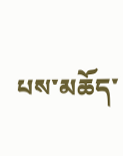པས་མཆོད་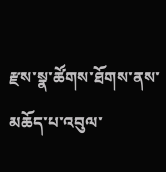རྫས་སྣ་ཚོགས་ཐོགས་ནས་མཆོད་པ་འབུལ་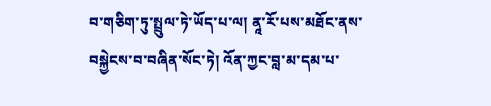བ་གཅིག་ཏུ་སྤྲུལ་ཏེ་ཡོད་པ་ལ། ནཱ་རོ་པས་མཐོང་ནས་བསྐྱེངས་བ་བཞིན་སོང་ཏེ། འོན་ཀྱང་བླ་མ་དམ་པ་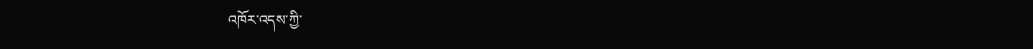འཁོར་འདས་ཀྱི་